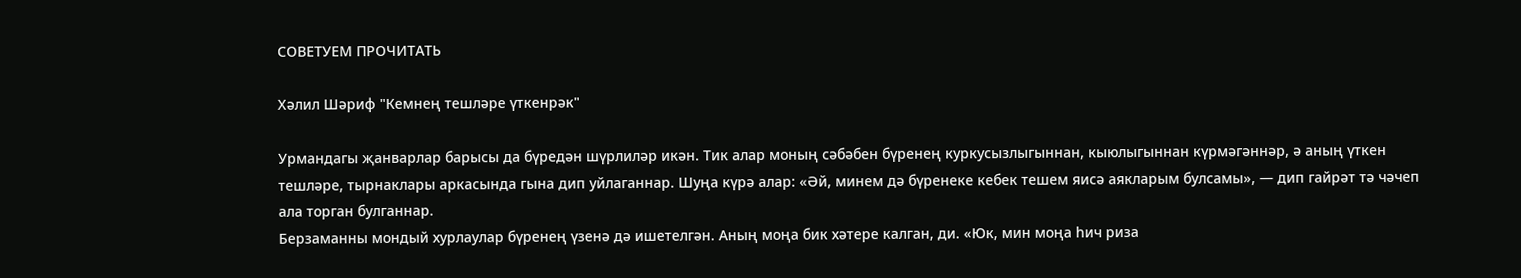СОВЕТУЕМ ПРОЧИТАТЬ

Хәлил Шәриф "Кемнең тешләре үткенрәк"

Урмандагы җанварлар барысы да бүредән шүрлиләр икән. Тик алар моның сәбәбен бүренең куркусызлыгыннан, кыюлыгыннан күрмәгәннәр, ә аның үткен тешләре, тырнаклары аркасында гына дип уйлаганнар. Шуңа күрә алар: «Әй, минем дә бүренеке кебек тешем яисә аякларым булсамы», — дип гайрәт тә чәчеп ала торган булганнар.
Берзаманны мондый хурлаулар бүренең үзенә дә ишетелгән. Аның моңа бик хәтере калган, ди. «Юк, мин моңа һич риза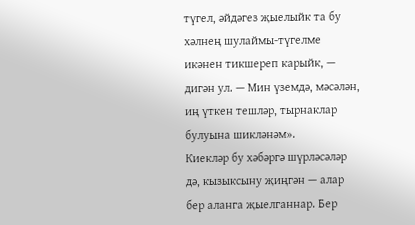түгел, әйдәгез җыелыйк та бу хәлнең шулаймы-түгелме икәнен тикшереп карыйк, — дигән ул. — Мин үземдә, мәсәлән, иң үткен тешләр, тырнаклар булуына шикләнәм».
Киекләр бу хәбәргә шүрләсәләр дә, кызыксыну җиңгән — алар бер аланга җыелганнар. Бер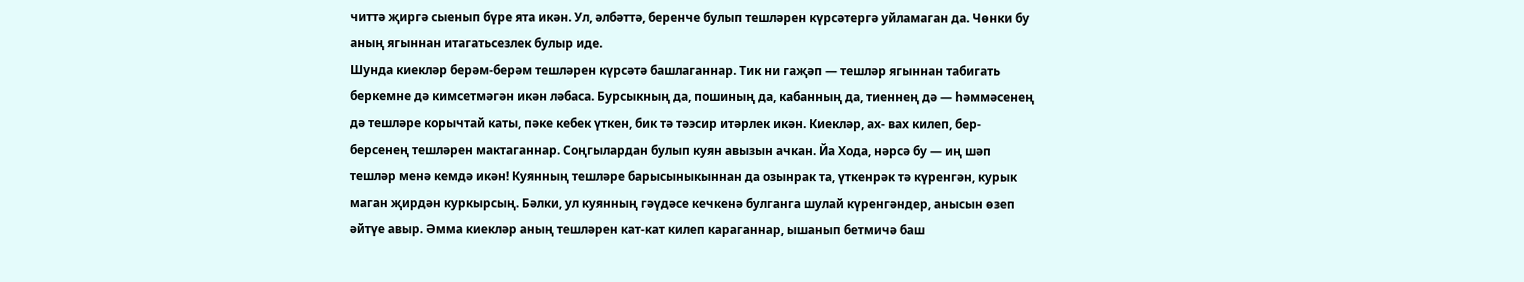читтә җиргә сыенып бүре ята икән. Ул, әлбәттә, беренче булып тешләрен күрсәтергә уйламаган да. Чөнки бу аның ягыннан итагатьсезлек булыр иде.
Шунда киекләр берәм-берәм тешләрен күрсәтә башлаганнар. Тик ни гаҗәп — тешләр ягыннан табигать беркемне дә кимсетмәгән икән ләбаса. Бурсыкның да, пошиның да, кабанның да, тиеннең дә — һәммәсенең дә тешләре корычтай каты, пәке кебек үткен, бик тә тәэсир итәрлек икән. Киекләр, ах- вах килеп, бер-берсенең тешләрен мактаганнар. Соңгылардан булып куян авызын ачкан. Йа Хода, нәрсә бу — иң шәп тешләр менә кемдә икән! Куянның тешләре барысыныкыннан да озынрак та, үткенрәк тә күренгән, курык маган җирдән куркырсың. Бәлки, ул куянның гәүдәсе кечкенә булганга шулай күренгәндер, анысын өзеп әйтүе авыр. Әмма киекләр аның тешләрен кат-кат килеп караганнар, ышанып бетмичә баш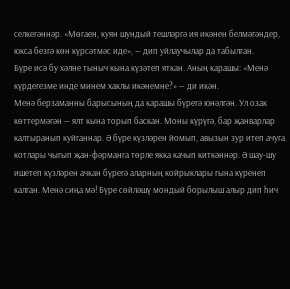селкегәннәр. «Мөгаен, куян шундый тешләргә ия икәнен белмәгәндер, юкса безгә көн күрсәтмәс иде», — дип уйлаучылар да табылган.
Бүре исә бу хәлне тыныч кына күзәтеп яткан. Аның карашы: «Менә күрдегезме инде минем хаклы икәнемне?» — ди икән.
Менә берзаманны барысының да карашы бүрегә юнәлгән. Ул озак көттермәгән — ялт кына торып баскан. Моны күрүгә, бар җанварлар калтыранып куйганнар. Ә бүре күзләрен йомып, авызын зур итеп ачуга котлары чыгып җан-фәрманга төрле якка качып киткәннәр. Ә шау-шу ишетеп күзләрен ачкан бүрегә аларның койрыклары гына күренеп калган. Менә сиңа мә! Бүре сөйләшү мондый борылыш алыр дип һич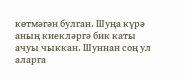көтмәгән булган. Шуңа күрә аның киекләргә бик каты ачуы чыккан. Шуннан соң ул аларга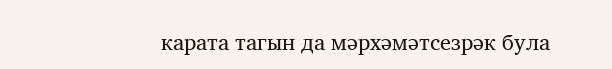карата тагын да мәрхәмәтсезрәк була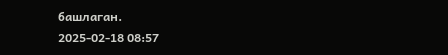башлаган.
2025-02-18 08:57